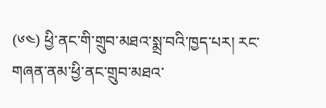(༦༤) ཕྱི་ནང་གི་གྲུབ་མཐའ་སྨྲ་བའི་ཁྱད་པར། རང་གཞན་ནམ་ཕྱི་ནང་གྲུབ་མཐའ་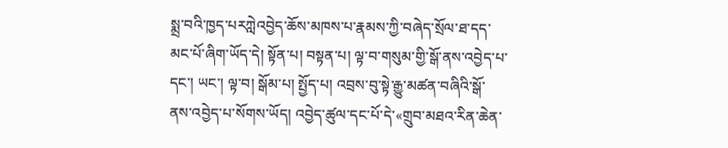སྨྲ་བའི་ཁྱད་པརཀླེའབྱེད་ཆོས་མཁས་པ་རྣམས་ཀྱི་བཞེད་སྲོལ་ཐ་དད་མང་པོ་ཞིག་ཡོད་དེ། སྟོན་པ། བསྟན་པ། ལྟ་བ་གསུམ་གྱི་སྒོ་ནས་འབྱེད་པ་དང་། ཡང་། ལྟ་བ། སྒོམ་པ། སྤྱོད་པ། འབྲས་བུ་སྟེ་རྒྱུ་མཚན་བཞིའི་སྒོ་ནས་འབྱེད་པ་སོགས་ཡོད། འབྱེད་ཚུལ་དང་པོ་དེ་«གྲུབ་མཐའ་རིན་ཆེན་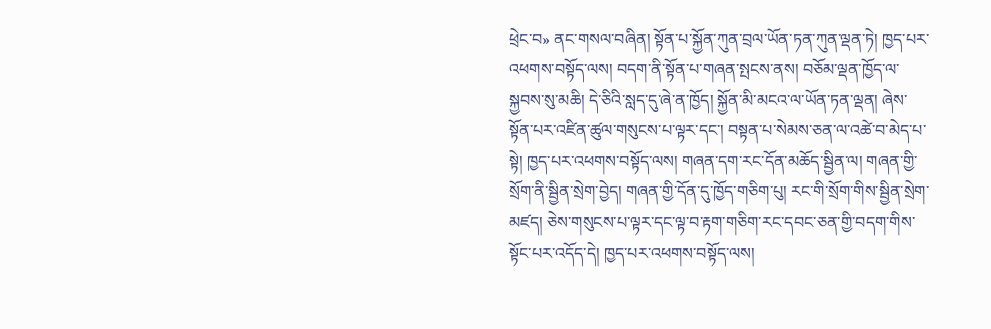ཕྲེང་བ» ནང་གསལ་བཞིན། སྟོན་པ་སྐྱོན་ཀུན་བྲལ་ཡོན་ཏན་ཀུན་ལྡན་ཏེ། ཁྱད་པར་འཕགས་བསྟོད་ལས། བདག་ནི་སྟོན་པ་གཞན་སྤངས་ནས། བཅོམ་ལྡན་ཁྱོད་ལ་སྐྱབས་སུ་མཆི། དེ་ཅིའི་སླད་དུ་ཞེ་ན་ཁྱོད། སྐྱོན་མི་མངའ་ལ་ཡོན་ཏན་ལྡན། ཞེས་སྟོན་པར་འཛིན་ཚུལ་གསུངས་པ་ལྟར་དང་། བསྟན་པ་སེམས་ཅན་ལ་འཚེ་བ་མེད་པ་སྟེ། ཁྱད་པར་འཕགས་བསྟོད་ལས། གཞན་དག་རང་དོན་མཆོད་སྦྱིན་ལ། གཞན་གྱི་སྲོག་ནི་སྦྱིན་སྲེག་བྱེད། གཞན་གྱི་དོན་དུ་ཁྱོད་གཅིག་པུ། རང་གི་སྲོག་གིས་སྦྱིན་སྲེག་མཛད། ཅེས་གསུངས་པ་ལྟར་དང་ལྟ་བ་རྟག་གཅིག་རང་དབང་ཅན་གྱི་བདག་གིས་སྟོང་པར་འདོད་དེ། ཁྱད་པར་འཕགས་བསྟོད་ལས།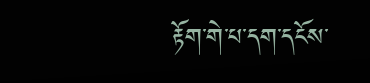རྟོག་གེ་པ་དག་དངོས་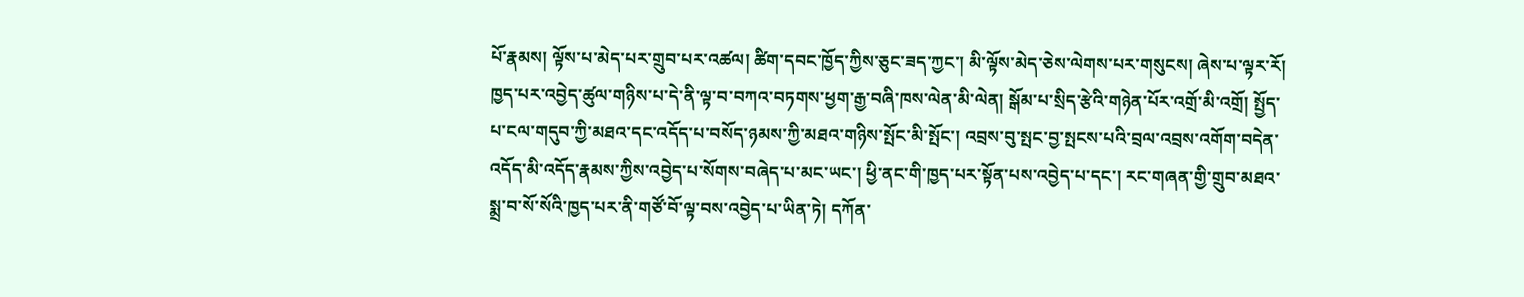པོ་རྣམས། ལྟོས་པ་མེད་པར་གྲུབ་པར་འཚལ། ཚིག་དབང་ཁྱོད་ཀྱིས་ཅུང་ཟད་ཀྱང་། མི་ལྟོས་མེད་ཅེས་ལེགས་པར་གསུངས། ཞེས་པ་ལྟར་རོ། ཁྱད་པར་འབྱེད་ཚུལ་གཉིས་པ་དེ་ནི་ལྟ་བ་བཀའ་བཏགས་ཕྱག་རྒྱ་བཞི་ཁས་ལེན་མི་ལེན། སྒོམ་པ་སྲིད་རྩེའི་གཉེན་པོར་འགྲོ་མི་འགྲོ། སྤྱོད་པ་ངལ་གདུབ་ཀྱི་མཐའ་དང་འདོད་པ་བསོད་ཉམས་ཀྱི་མཐའ་གཉིས་སྤོང་མི་སྤོང་། འབྲས་བུ་སྤང་བྱ་སྤངས་པའི་བྲལ་འབྲས་འགོག་བདེན་འདོད་མི་འདོད་རྣམས་ཀྱིས་འབྱེད་པ་སོགས་བཞེད་པ་མང་ཡང་། ཕྱི་ནང་གི་ཁྱད་པར་སྟོན་པས་འབྱེད་པ་དང་། རང་གཞན་གྱི་གྲུབ་མཐའ་སྨྲ་བ་སོ་སོའི་ཁྱད་པར་ནི་གཙོ་བོ་ལྟ་བས་འབྱེད་པ་ཡིན་ཏེ། དཀོན་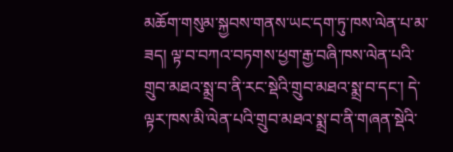མཆོག་གསུམ་སྐྱབས་གནས་ཡང་དག་ཏུ་ཁས་ལེན་པ་མ་ཟད། ལྟ་བ་བཀའ་བཏགས་ཕྱག་རྒྱ་བཞི་ཁས་ལེན་པའི་གྲུབ་མཐའ་སྨྲ་བ་ནི་རང་སྡེའི་གྲུབ་མཐའ་སྨྲ་བ་དང་། དེ་ལྟར་ཁས་མི་ལེན་པའི་གྲུབ་མཐའ་སྨྲ་བ་ནི་གཞན་སྡེའི་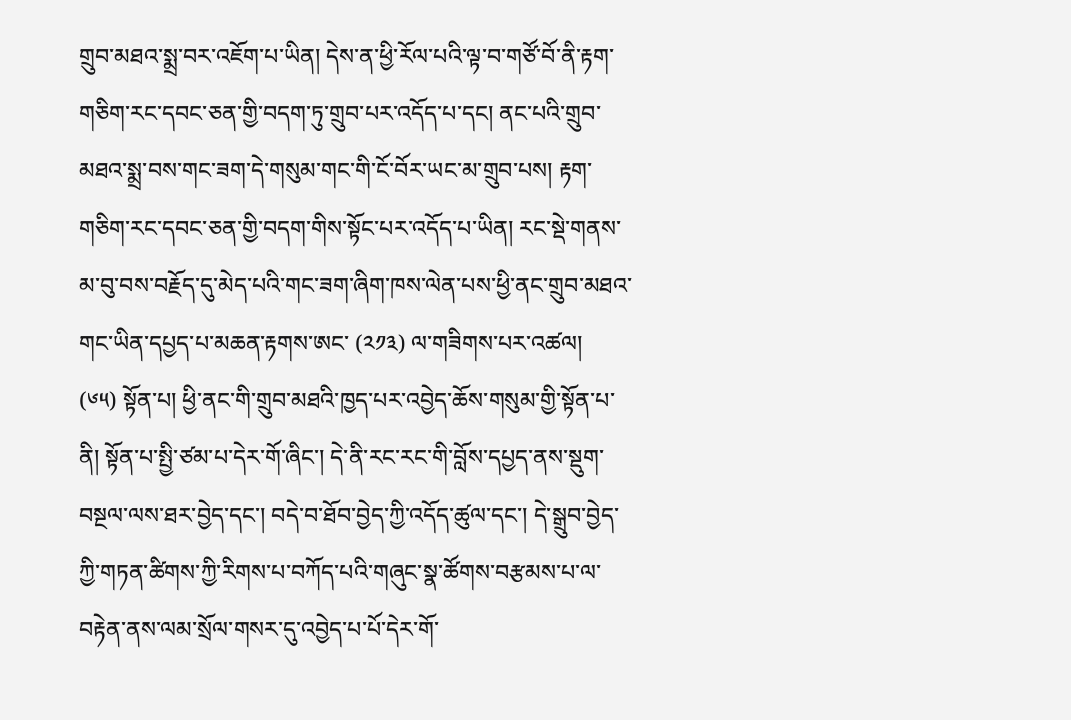གྲུབ་མཐའ་སྨྲ་བར་འཇོག་པ་ཡིན། དེས་ན་ཕྱི་རོལ་པའི་ལྟ་བ་གཙོ་བོ་ནི་རྟག་གཅིག་རང་དབང་ཅན་གྱི་བདག་ཏུ་གྲུབ་པར་འདོད་པ་དང། ནང་པའི་གྲུབ་མཐའ་སྨྲ་བས་གང་ཟག་དེ་གསུམ་གང་གི་ངོ་བོར་ཡང་མ་གྲུབ་པས། རྟག་གཅིག་རང་དབང་ཅན་གྱི་བདག་གིས་སྟོང་པར་འདོད་པ་ཡིན། རང་སྡེ་གནས་མ་བུ་བས་བརྗོད་དུ་མེད་པའི་གང་ཟག་ཞིག་ཁས་ལེན་པས་ཕྱི་ནང་གྲུབ་མཐའ་གང་ཡིན་དཔྱད་པ་མཆན་རྟགས་ཨང་ (༢༡༣) ལ་གཟིགས་པར་འཚལ།
(༦༥) སྟོན་པ། ཕྱི་ནང་གི་གྲུབ་མཐའི་ཁྱད་པར་འབྱེད་ཆོས་གསུམ་གྱི་སྟོན་པ་ནི། སྟོན་པ་སྤྱི་ཙམ་པ་དེར་གོ་ཞིང་། དེ་ནི་རང་རང་གི་བློས་དཔྱད་ནས་སྡུག་བསྔལ་ལས་ཐར་བྱེད་དང་། བདེ་བ་ཐོབ་བྱེད་ཀྱི་འདོད་ཚུལ་དང་། དེ་སྒྲུབ་བྱེད་ཀྱི་གཏན་ཚིགས་ཀྱི་རིགས་པ་བཀོད་པའི་གཞུང་སྣ་ཚོགས་བརྩམས་པ་ལ་བརྟེན་ནས་ལམ་སྲོལ་གསར་དུ་འབྱེད་པ་པོ་དེར་གོ་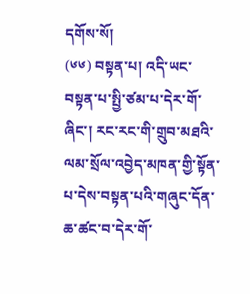དགོས་སོ།
(༦༦) བསྟན་པ། འདི་ཡང་བསྟན་པ་སྤྱི་ཙམ་པ་དེར་གོ་ཞིང་། རང་རང་གི་གྲུབ་མཐའི་ལམ་སྲོལ་འབྱེད་མཁན་གྱི་སྟོན་པ་དེས་བསྟན་པའི་གཞུང་དོན་ཆ་ཚང་བ་དེར་གོ་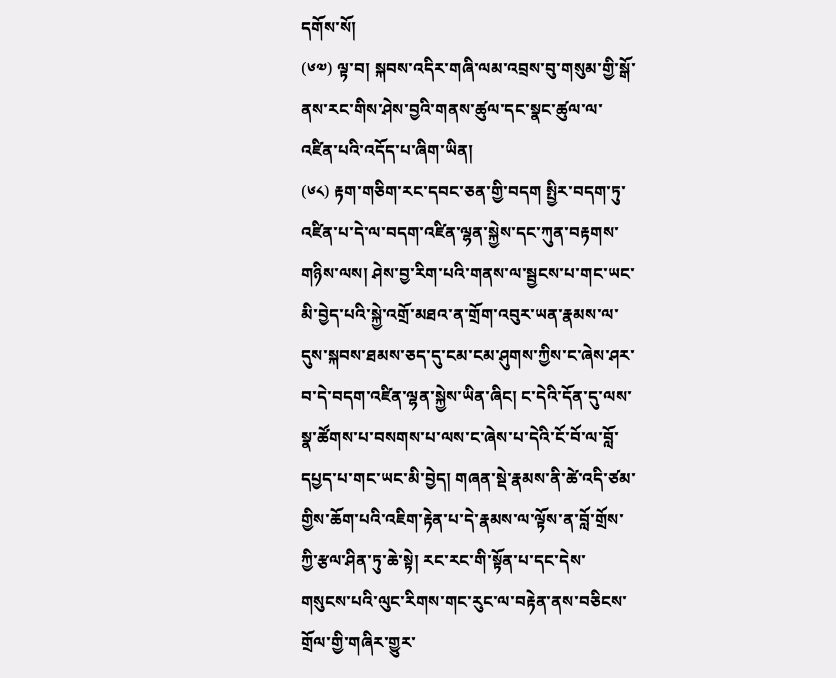དགོས་སོ།
(༦༧) ལྟ་བ། སྐབས་འདིར་གཞི་ལམ་འབྲས་བུ་གསུམ་གྱི་སྒོ་ནས་རང་གིས་ཤེས་བྱའི་གནས་ཚུལ་དང་སྣང་ཚུལ་ལ་འཛིན་པའི་འདོད་པ་ཞིག་ཡིན།
(༦༨) རྟག་གཅིག་རང་དབང་ཅན་གྱི་བདག སྤྱིར་བདག་ཏུ་འཛིན་པ་དེ་ལ་བདག་འཛིན་ལྷན་སྐྱེས་དང་ཀུན་བརྟགས་གཉིས་ལས། ཤེས་བྱ་རིག་པའི་གནས་ལ་སྦྱངས་པ་གང་ཡང་མི་བྱེད་པའི་སྐྱེ་འགྲོ་མཐའ་ན་གྲོག་འབུར་ཡན་རྣམས་ལ་དུས་སྐབས་ཐམས་ཅད་དུ་ངམ་ངམ་ཤུགས་ཀྱིས་ང་ཞེས་ཤར་བ་དེ་བདག་འཛིན་ལྷན་སྐྱེས་ཡིན་ཞིང། ང་དེའི་དོན་དུ་ལས་སྣ་ཚོགས་པ་བསགས་པ་ལས་ང་ཞེས་པ་དེའི་ངོ་བོ་ལ་བློ་དཔྱད་པ་གང་ཡང་མི་བྱེད། གཞན་སྡེ་རྣམས་ནི་ཚེ་འདི་ཙམ་གྱིས་ཆོག་པའི་འཇིག་རྟེན་པ་དེ་རྣམས་ལ་ལྟོས་ན་བློ་གྲོས་ཀྱི་རྩལ་ཤིན་ཏུ་ཆེ་སྟེ། རང་རང་གི་སྟོན་པ་དང་དེས་གསུངས་པའི་ལུང་རིགས་གང་རུང་ལ་བརྟེན་ནས་བཅིངས་གྲོལ་གྱི་གཞིར་གྱུར་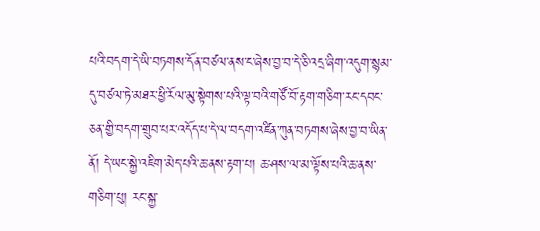པའི་བདག་དེ་ཡི་བཏགས་དོན་བཙལ་ནས་ང་ཞེས་བྱ་བ་དེ་ཅི་འདྲ་ཞིག་འདུག་སྙམ་དུ་བཙལ་ཏེ་མཐར་ཕྱི་རོལ་མུ་སྟེགས་པའི་ལྟ་བའི་གཙོ་བོ་རྟག་གཅིག་རང་དབང་ཅན་གྱི་བདག་གྲུབ་པར་འདོད་པ་དེ་ལ་བདག་འཛིན་ཀུན་བཏགས་ཞེས་བྱ་བ་ཡིན་ནོ། དེ་ཡང་སྐྱེ་འཇིག་མེད་པའི་ཆ་ནས་རྟག་པ། ཆ་ཤས་ལ་མ་ལྟོས་པའི་ཆ་ནས་གཅིག་པུ། རང་སྐྱ་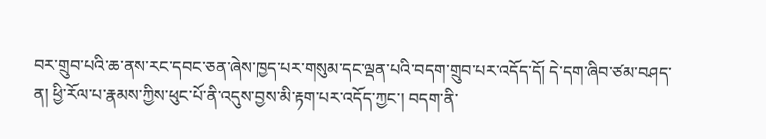བར་གྲུབ་པའི་ཆ་ནས་རང་དབང་ཅན་ཞེས་ཁྱད་པར་གསུམ་དང་ལྡན་པའི་བདག་གྲུབ་པར་འདོད་དོ། དེ་དག་ཞིབ་ཙམ་བཤད་ན། ཕྱི་རོལ་པ་རྣམས་ཀྱིས་ཕུང་པོ་ནི་འདུས་བྱས་མི་རྟག་པར་འདོད་ཀྱང་། བདག་ནི་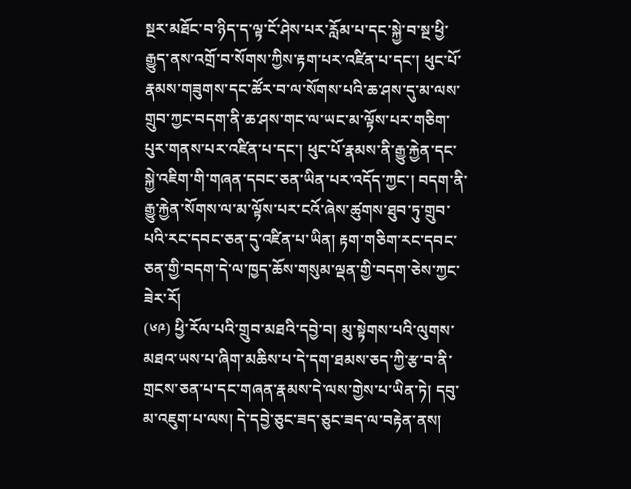སྔར་མཐོང་བ་ཉིད་ད་ལྟ་ངོ་ཤེས་པར་རློམ་པ་དང་སྐྱེ་བ་སྔ་ཕྱི་རྒྱུད་ནས་འགྲོ་བ་སོགས་ཀྱིས་རྟག་པར་འཛིན་པ་དང་། ཕུང་པོ་རྣམས་གཟུགས་དང་ཚོར་བ་ལ་སོགས་པའི་ཆ་ཤས་དུ་མ་ལས་གྲུབ་ཀྱང་བདག་ནི་ཆ་ཤས་གང་ལ་ཡང་མ་ལྟོས་པར་གཅིག་པུར་གནས་པར་འཛིན་པ་དང་། ཕུང་པོ་རྣམས་ནི་རྒྱུ་རྐྱེན་དང་སྐྱེ་འཇིག་གི་གཞན་དབང་ཅན་ཡིན་པར་འདོད་ཀྱང་། བདག་ནི་རྒྱུ་རྐྱེན་སོགས་ལ་མ་ལྟོས་པར་ངའོ་ཞེས་ཚུགས་ཐུབ་ཏུ་གྲུབ་པའི་རང་དབང་ཅན་དུ་འཛིན་པ་ཡིན། རྟག་གཅིག་རང་དབང་ཅན་གྱི་བདག་དེ་ལ་ཁྱད་ཆོས་གསུམ་ལྡན་གྱི་བདག་ཅེས་ཀྱང་ཟེར་རོ།
(༦༩) ཕྱི་རོལ་པའི་གྲུབ་མཐའི་དབྱེ་བ། མུ་སྟེགས་པའི་ལུགས་མཐའ་ཡས་པ་ཞིག་མཆིས་པ་དེ་དག་ཐམས་ཅད་ཀྱི་རྩ་བ་ནི་གྲངས་ཅན་པ་དང་གཞན་རྣམས་དེ་ལས་གྱེས་པ་ཡིན་ཏེ། དབུ་མ་འཇུག་པ་ལས། དེ་དབྱེ་ཅུང་ཟད་ཅུང་ཟད་ལ་བརྟེན་ནས།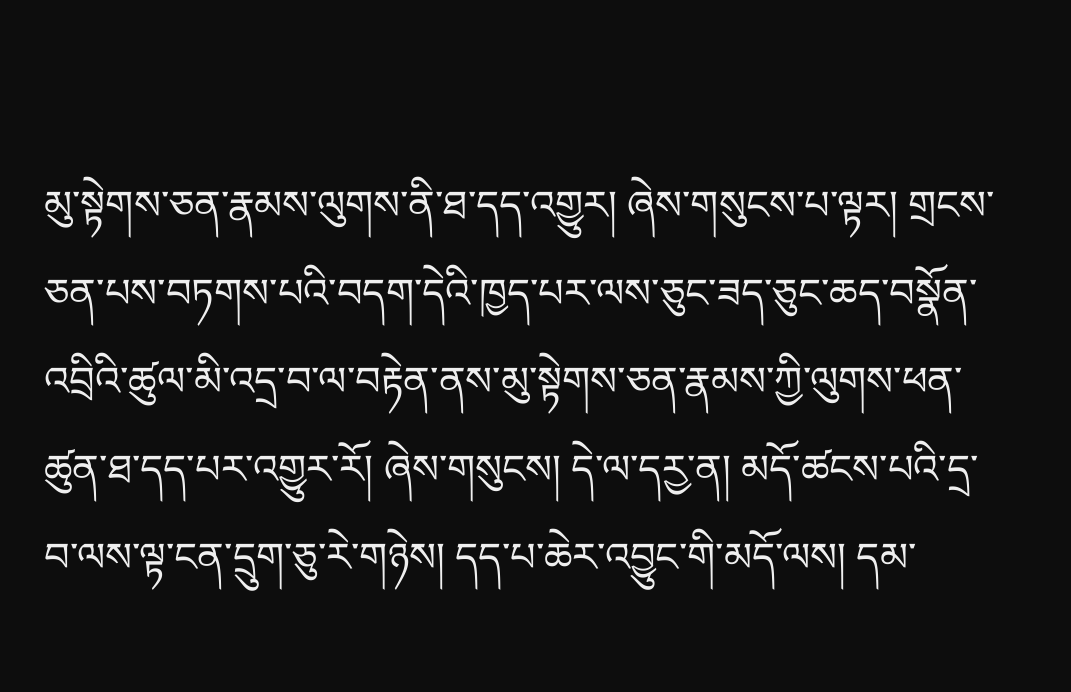མུ་སྟེགས་ཅན་རྣམས་ལུགས་ནི་ཐ་དད་འགྱུར། ཞེས་གསུངས་པ་ལྟར། གྲངས་ཅན་པས་བཏགས་པའི་བདག་དེའི་ཁྱད་པར་ལས་ཅུང་ཟད་ཅུང་ཆད་བསྣོན་འབྲིའི་ཚུལ་མི་འདྲ་བ་ལ་བརྟེན་ནས་མུ་སྟེགས་ཅན་རྣམས་ཀྱི་ལུགས་ཕན་ཚུན་ཐ་དད་པར་འགྱུར་རོ། ཞེས་གསུངས། དེ་ལ་དརྱ་ན། མདོ་ཚངས་པའི་དྲ་བ་ལས་ལྟ་ངན་དྲུག་ཅུ་རེ་གཉེས། དད་པ་ཆེར་འབྱུང་གི་མདོ་ལས། དམ་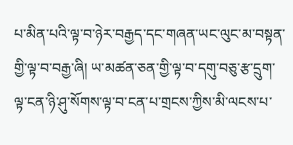པ་མིན་པའི་ལྟ་བ་ཉེར་བརྒྱད་དང་གཞན་ཡང་ལུང་མ་བསྟན་གྱི་ལྟ་བ་བརྒྱ་ཞི། ཡ་མཚན་ཅན་གྱི་ལྟ་བ་དགུ་བཅུ་རྩ་དྲུག་ལྟ་ངན་ཉི་ཤུ་སོགས་ལྟ་བ་ངན་པ་གྲངས་ཀྱིས་མི་ལངས་པ་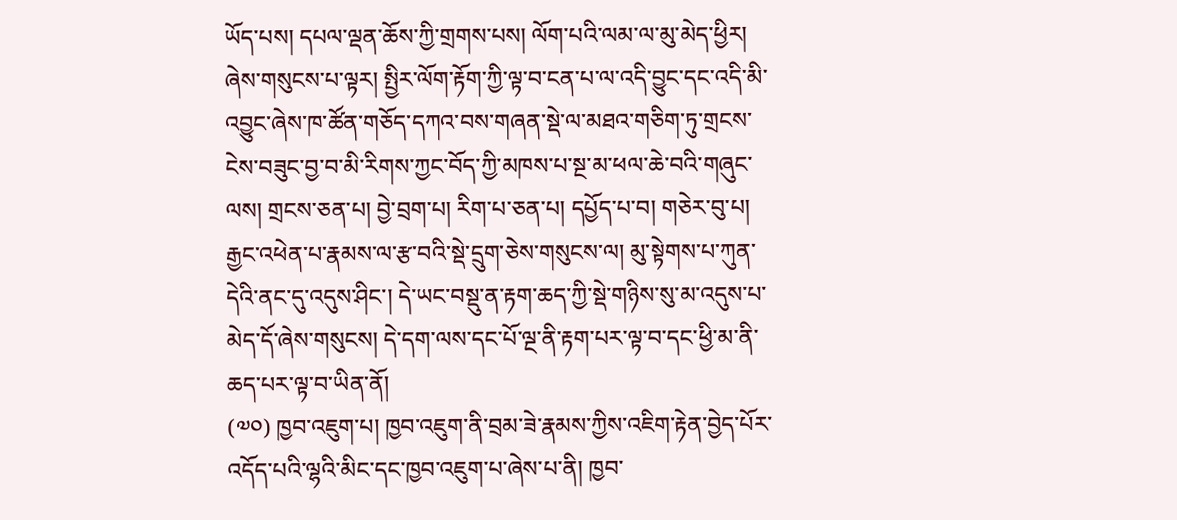ཡོད་པས། དཔལ་ལྡན་ཆོས་ཀྱི་གྲགས་པས། ལོག་པའི་ལམ་ལ་མུ་མེད་ཕྱིར། ཞེས་གསུངས་པ་ལྟར། སྤྱིར་ལོག་རྟོག་ཀྱི་ལྟ་བ་ངན་པ་ལ་འདི་བྱུང་དང་འདི་མི་འབྱུང་ཞེས་ཁ་ཚོན་གཅོད་དཀའ་བས་གཞན་སྡེ་ལ་མཐའ་གཅིག་ཏུ་གྲངས་ངེས་བཟུང་བྱ་བ་མི་རིགས་ཀྱང་བོད་ཀྱི་མཁས་པ་སྔ་མ་ཕལ་ཆེ་བའི་གཞུང་ལས། གྲངས་ཅན་པ། བྱེ་བྲག་པ། རིག་པ་ཅན་པ། དཔྱོད་པ་བ། གཅེར་བུ་པ། རྒྱང་འཕེན་པ་རྣམས་ལ་རྩ་བའི་སྡེ་དྲུག་ཅེས་གསུངས་ལ། མུ་སྟེགས་པ་ཀུན་དེའི་ནང་དུ་འདུས་ཤིང་། དེ་ཡང་བསྡུ་ན་རྟག་ཆད་ཀྱི་སྡེ་གཉིས་སུ་མ་འདུས་པ་མེད་དོ་ཞེས་གསུངས། དེ་དག་ལས་དང་པོ་ལྔ་ནི་རྟག་པར་ལྟ་བ་དང་ཕྱི་མ་ནི་ཆད་པར་ལྟ་བ་ཡིན་ནོ།
(༧༠) ཁྱབ་འཇུག་པ། ཁྱབ་འཇུག་ནི་བྲམ་ཟེ་རྣམས་ཀྱིས་འཇིག་རྟེན་བྱེད་པོར་འདོད་པའི་ལྷའི་མིང་དང་ཁྱབ་འཇུག་པ་ཞེས་པ་ནི། ཁྱབ་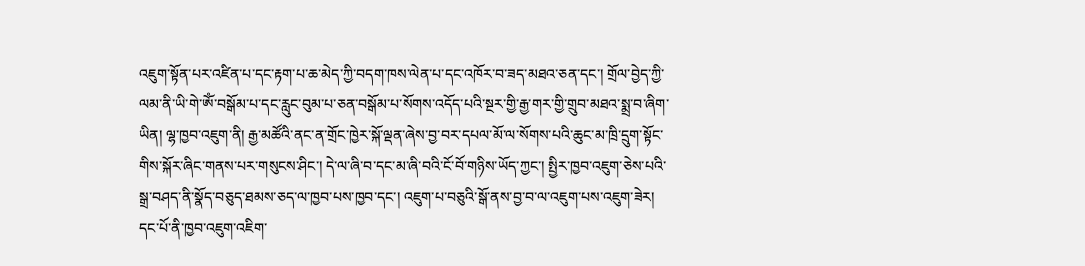འཇུག་སྟོན་པར་འཛིན་པ་དང་རྟག་པ་ཆ་མེད་ཀྱི་བདག་ཁས་ལེན་པ་དང་འཁོར་བ་ཟད་མཐའ་ཅན་དང་། གྲོལ་བྱེད་ཀྱི་ལམ་ནི་ཡི་གེ་ཨོཾ་བསྒོམ་པ་དང་རླུང་བུམ་པ་ཅན་བསྒོམ་པ་སོགས་འདོད་པའི་སྔར་གྱི་རྒྱ་གར་གྱི་གྲུབ་མཐའ་སྨྲ་བ་ཞིག་ཡིན། ལྷ་ཁྱབ་འཇུག་ནི། རྒྱ་མཚོའི་ནང་ན་གྲོང་ཁྱེར་སྐོ་ལྡན་ཞེས་བྱ་བར་དཔལ་མོ་ལ་སོགས་པའི་ཆུང་མ་ཁྲི་དྲུག་སྟོང་གིས་སྐོར་ཞིང་གནས་པར་གསུངས་ཤིང་། དེ་ལ་ཞི་བ་དང་མ་ཞི་བའི་ངོ་བོ་གཉིས་ཡོད་ཀྱང་། སྤྱིར་ཁྱབ་འཇུག་ཅེས་པའི་སྒྲ་བཤད་ནི་སྣོད་བཅུད་ཐམས་ཅད་ལ་ཁྱབ་པས་ཁྱབ་དང་། འཇུག་པ་བཅུའི་སྒོ་ནས་བྱ་བ་ལ་འཇུག་པས་འཇུག་ཟེར། དང་པོ་ནི་ཁྱབ་འཇུག་འཇིག་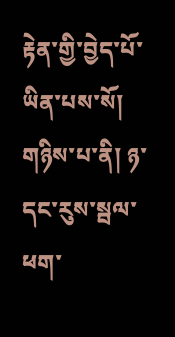རྟེན་གྱི་བྱེད་པོ་ཡིན་པས་སོ། གཉིས་པ་ནི། ཉ་དང་རུས་སྦལ་ཕག་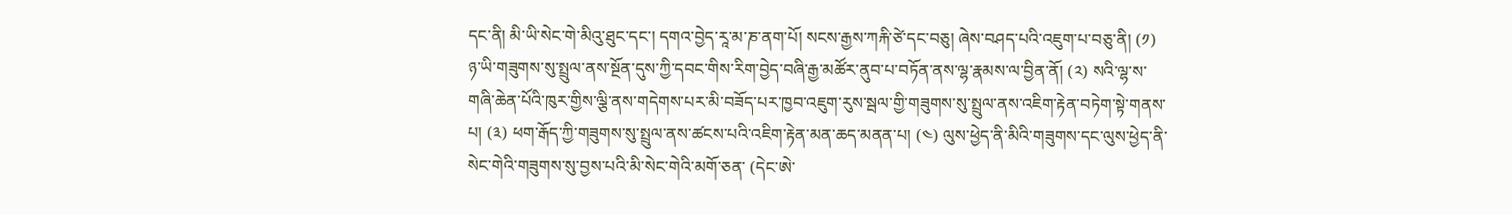དང་ནི། མི་ཡི་སེང་གེ་མིའུ་ཐུང་དང་། དགའ་བྱེད་རཱ་མ་ཎ་ནག་པོ། སངས་རྒྱས་ཀརྐི་ཙེ་དང་བཅུ། ཞེས་བཤད་པའི་འཇུག་པ་བཅུ་ནི། (༡) ཉ་ཡི་གཟུགས་སུ་སྤྲུལ་ནས་སྔོན་དུས་ཀྱི་དབང་གིས་རིག་བྱེད་བཞི་རྒྱ་མཚོར་ནུབ་པ་བཏོན་ནས་ལྷ་རྣམས་ལ་བྱིན་ནོ། (༢) སའི་ལྷ་ས་གཞི་ཆེན་པོའི་ཁུར་གྱིས་ལྕི་ནས་གདེགས་པར་མི་བཟོད་པར་ཁྱབ་འཇུག་རུས་སྦལ་གྱི་གཟུགས་སུ་སྤྲུལ་ནས་འཇིག་རྟེན་བཏེག་སྟེ་གནས་པ། (༣) ཕག་རྒོད་ཀྱི་གཟུགས་སུ་སྤྲུལ་ནས་ཚངས་པའི་འཇིག་རྟེན་མན་ཆད་མནན་པ། (༤) ལུས་ཕྱེད་ནི་མིའི་གཟུགས་དང་ལུས་ཕྱེད་ནི་སེང་གེའི་གཟུགས་སུ་བྱས་པའི་མི་སེང་གེའི་མགོ་ཅན་ (དེང་ཨེ་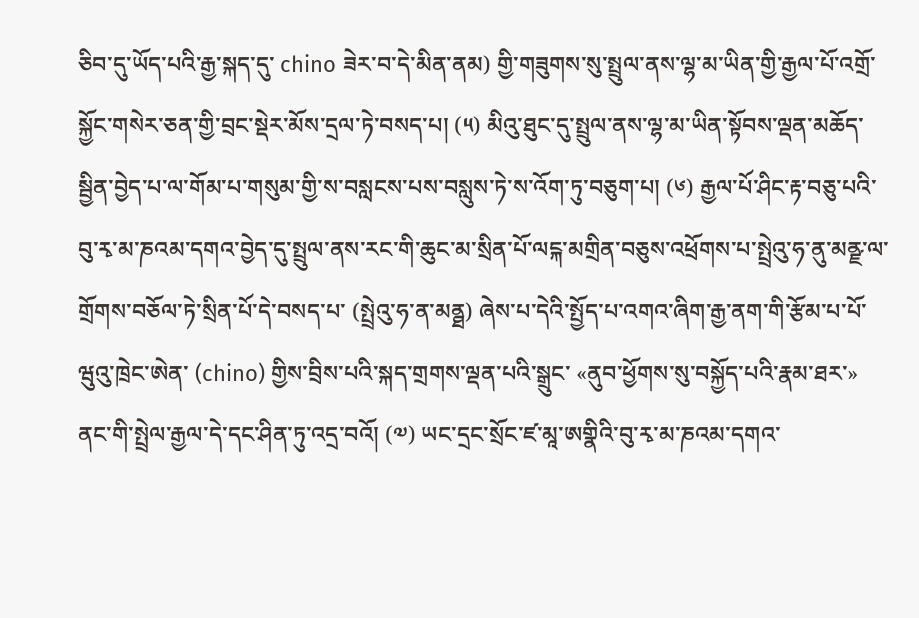ཅིབ་དུ་ཡོད་པའི་རྒྱ་སྐད་དུ་ chino ཟེར་བ་དེ་མིན་ནམ) གྱི་གཟུགས་སུ་སྤྲུལ་ནས་ལྷ་མ་ཡིན་གྱི་རྒྱལ་པོ་འགྲོ་སྐྱོང་གསེར་ཅན་གྱི་བྲང་སྡེར་མོས་དྲལ་ཏེ་བསད་པ། (༥) མིའུ་ཐུང་དུ་སྤྲུལ་ནས་ལྷ་མ་ཡིན་སྟོབས་ལྡན་མཆོད་སྦྱིན་བྱེད་པ་ལ་གོམ་པ་གསུམ་གྱི་ས་བསླངས་པས་བསླུས་ཏེ་ས་འོག་ཏུ་བཅུག་པ། (༦) རྒྱལ་པོ་ཤིང་རྟ་བཅུ་པའི་བུ་རྭ་མ་ཎའམ་དགའ་བྱེད་དུ་སྤྲུལ་ནས་རང་གི་ཆུང་མ་སྲིན་པོ་ལངྐ་མགྲིན་བཅུས་འཕྲོགས་པ་སྤྲེའུ་ཧ་ནུ་མནྫ་ལ་གྲོགས་བཅོལ་ཏེ་སྲིན་པོ་དེ་བསད་པ་ (སྤྲེའུ་ཧ་ན་མནྠ) ཞེས་པ་དེའི་སྤྱོད་པ་འགའ་ཞིག་རྒྱ་ནག་གི་རྩོམ་པ་པོ་ཝུའུ་ཁྲེང་ཨེན་ (chino) གྱིས་བྲིས་པའི་སྐད་གྲགས་ལྡན་པའི་སྒྲུང་ «ནུབ་ཕྱོགས་སུ་བསྐྱོད་པའི་རྣམ་ཐར་» ནང་གི་སྤྲེལ་རྒྱལ་དེ་དང་ཤིན་ཏུ་འདྲ་བའོ། (༧) ཡང་དྲང་སྲོང་ཛ་མཱ་ཨགྣིའི་བུ་རྭ་མ་ཎའམ་དགའ་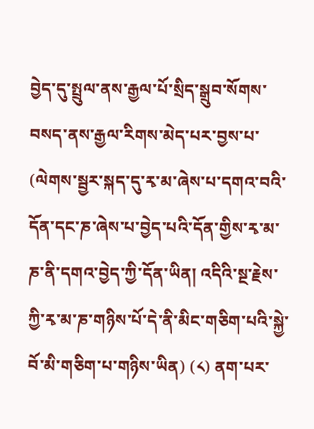བྱེད་དུ་སྤྲུལ་ནས་རྒྱལ་པོ་སྲིད་སྒྲུབ་སོགས་བསད་ནས་རྒྱལ་རིགས་མེད་པར་བྱས་པ་ (ལེགས་སྦྱར་སྐད་དུ་རྭ་མ་ཞེས་པ་དགའ་བའི་དོན་དང་ཎ་ཞེས་པ་བྱེད་པའི་དོན་གྱིས་རྭ་མ་ཎ་ནི་དགའ་བྱེད་ཀྱི་དོན་ཡིན། འདིའི་སྔ་རྗེས་ཀྱི་རྭ་མ་ཎ་གཉིས་པོ་དེ་ནི་མིང་གཅིག་པའི་སྐྱེ་བོ་མི་གཅིག་པ་གཉིས་ཡིན) (༨) ནག་པར་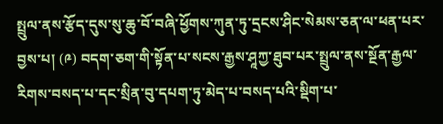སྤྲུལ་ནས་རྩོད་དུས་སུ་ཆུ་བོ་བཞི་ཕྱོགས་ཀུན་ཏུ་དྲངས་ཤིང་སེམས་ཅན་ལ་ཕན་པར་བྱས་པ། (༩) བདག་ཅག་གི་སྟོན་པ་སངས་རྒྱས་ཤཱཀྱ་ཐུབ་པར་སྤྲུལ་ནས་སྔོན་རྒྱལ་རིགས་བསད་པ་དང་སྲིན་བུ་དཔག་ཏུ་མེད་པ་བསད་པའི་སྡིག་པ་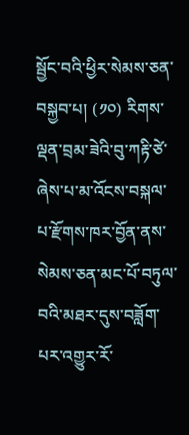སྦྱོང་བའི་ཕྱིར་སེམས་ཅན་བསྐྱབ་པ། (༡༠) རིགས་ལྡན་བྲམ་ཟེའི་བུ་ཀརྟི་ཙེ་ཞེས་པ་མ་འོངས་བསྐལ་པ་རྫོགས་ཁར་བྱོན་ནས་སེམས་ཅན་མང་པོ་བཏུལ་བའི་མཐར་དུས་བཟློག་པར་འགྱུར་རོ་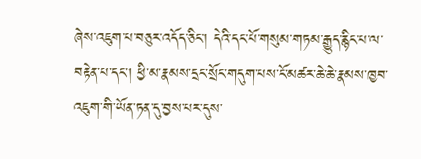ཞེས་འཇུག་པ་བཅུར་འདོད་ཅིང་། དེའི་དང་པོ་གསུམ་གཏམ་རྒྱུད་རྙིང་པ་ལ་བརྟེན་པ་དང་། ཕྱི་མ་རྣམས་དྲང་སྲོང་གདུག་པས་ངོ་མཚར་ཆེ་ཆེ་རྣམས་ཁྱབ་འཇུག་གི་ཡོན་ཏན་དུ་བྱས་པར་དུས་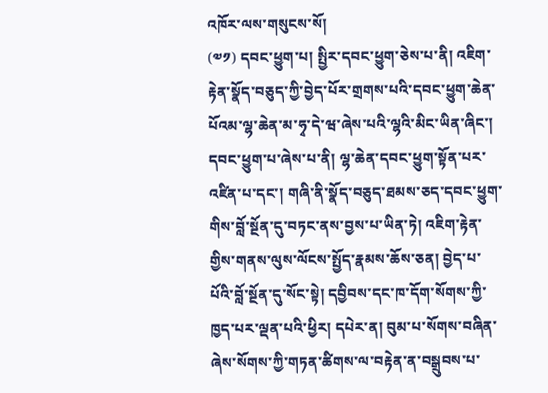འཁོར་ལས་གསུངས་སོ།
(༧༡) དབང་ཕྱུག་པ། སྤྱིར་དབང་ཕྱུག་ཅེས་པ་ནི། འཇིག་རྟེན་སྣོད་བཅུད་ཀྱི་བྱེད་པོར་གྲགས་པའི་དབང་ཕྱུག་ཆེན་པོའམ་ལྷ་ཆེན་མ་ཧྭ་དེ་ཝ་ཞེས་པའི་ལྷའི་མིང་ཡིན་ཞིང་། དབང་ཕྱུག་པ་ཞེས་པ་ནི། ལྷ་ཆེན་དབང་ཕྱུག་སྟོན་པར་འཛིན་པ་དང་། གཞི་ནི་སྣོད་བཅུད་ཐམས་ཅད་དབང་ཕྱུག་གིས་བློ་སྔོན་དུ་བཏང་ནས་བྱས་པ་ཡིན་ཏེ། འཇིག་རྟེན་གྱིས་གནས་ལུས་ལོངས་སྤྱོད་རྣམས་ཆོས་ཅན། བྱེད་པ་པོའི་བློ་སྔོན་དུ་སོང་སྟེ། དབྱིབས་དང་ཁ་དོག་སོགས་ཀྱི་ཁྱད་པར་ལྡན་པའི་ཕྱིར། དཔེར་ན། བུམ་པ་སོགས་བཞིན་ཞེས་སོགས་ཀྱི་གཏན་ཚིགས་ལ་བརྟེན་ན་བསྒྲུབས་པ་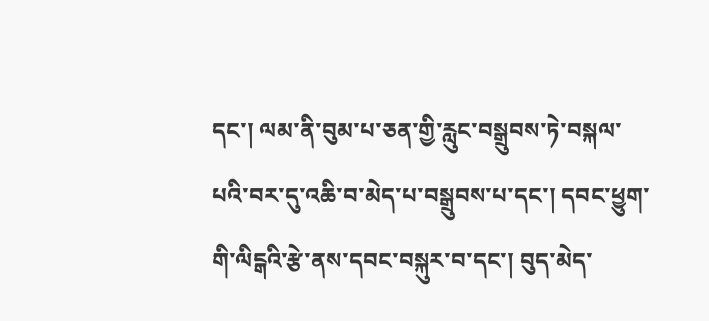དང་། ལམ་ནི་བུམ་པ་ཅན་གྱི་རླུང་བསྒྲུབས་ཏེ་བསྐལ་པའི་བར་དུ་འཆི་བ་མེད་པ་བསྒྲུབས་པ་དང་། དབང་ཕྱུག་གི་ལིངྒའི་རྩེ་ནས་དབང་བསྐུར་བ་དང་། བུད་མེད་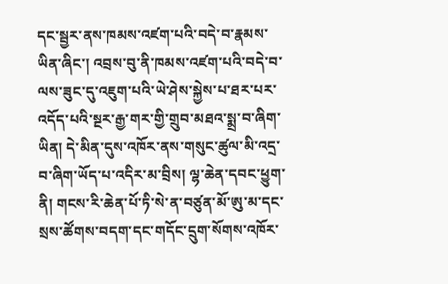དང་སྦྱར་ནས་ཁམས་འཛག་པའི་བདེ་བ་རྣམས་ཡིན་ཞིང་། འབྲས་བུ་ནི་ཁམས་འཛག་པའི་བདེ་བ་ལས་ཟུང་དུ་འཇུག་པའི་ཡེ་ཤེས་སྐྱེས་པ་ཐར་པར་འདོད་པའི་སྔར་རྒྱ་གར་གྱི་གྲུབ་མཐའ་སྨྲ་བ་ཞིག་ཡིན། དེ་མིན་དུས་འཁོར་ནས་གསུང་ཚུལ་མི་འདྲ་བ་ཞིག་ཡོད་པ་འདིར་མ་བྲིས། ལྷ་ཆེན་དབང་ཕྱུག་ནི། གངས་རི་ཆེན་པོ་ཏི་སེ་ན་བཙུན་མོ་ཨུ་མ་དང་སྲས་ཚོགས་བདག་དང་གདོང་དྲུག་སོགས་འཁོར་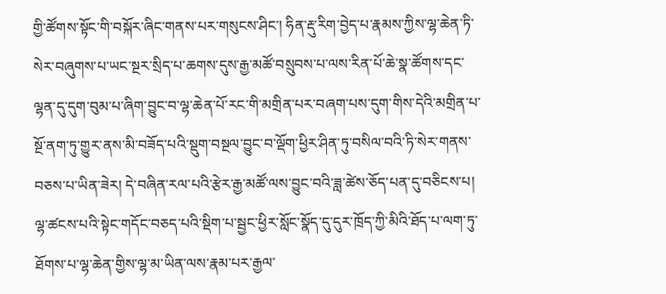གྱི་ཚོགས་སྟོང་གི་བསྐོར་ཞིང་གནས་པར་གསུངས་ཤིང་། ཧིན་རྡུ་རིག་བྱེད་པ་རྣམས་ཀྱིས་ལྷ་ཆེན་ཏི་སེར་བཞུགས་པ་ཡང་སྔར་སྲིད་པ་ཆགས་དུས་རྒྱ་མཚོ་བསྲུབས་པ་ལས་རིན་པོ་ཆེ་སྣ་ཚོགས་དང་ལྷན་དུ་དུག་བུམ་པ་ཞིག་བྱུང་བ་ལྷ་ཆེན་པོ་རང་གི་མགྲིན་པར་བཞག་པས་དུག་གིས་དེའི་མགྲིན་པ་སྔོ་ནག་ཏུ་གྱུར་ནས་མི་བཟོད་པའི་སྡུག་བསྔལ་བྱུང་བ་ལྡོག་ཕྱིར་ཤིན་ཏུ་བསིལ་བའི་ཏི་སེར་གནས་བཅས་པ་ཡིན་ཟེར། དེ་བཞིན་རལ་པའི་རྩེར་རྒྱ་མཚོ་ལས་བྱུང་བའི་ཟླ་ཚེས་ཅོད་པན་དུ་བཅིངས་པ། ལྷ་ཚངས་པའི་སྟེང་གདོང་བཅད་པའི་སྡིག་པ་སྦྱང་ཕྱིར་སློང་སྣོད་དུ་དུར་ཁྲོད་ཀྱི་མིའི་ཐོད་པ་ལག་ཏུ་ཐོགས་པ་ལྷ་ཆེན་གྱིས་ལྷ་མ་ཡིན་ལས་རྣམ་པར་རྒྱལ་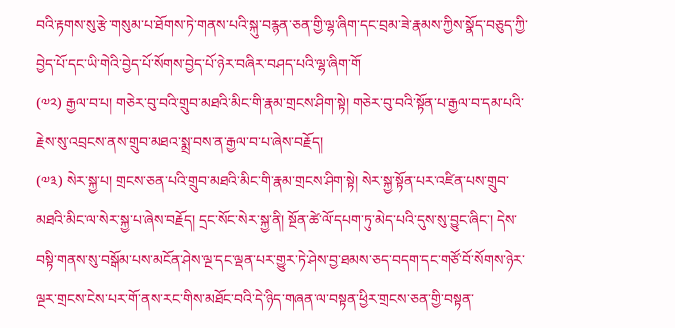བའི་རྟགས་སུ་རྩེ་གསུམ་པ་ཐོགས་ཏེ་གནས་པའི་སྐུ་བརྙན་ཅན་གྱི་ལྷ་ཞིག་དང་བྲམ་ཟེ་རྣམས་ཀྱིས་སྣོད་བཅུད་ཀྱི་བྱེད་པོ་དང་ཡི་གེའི་བྱེད་པོ་སོགས་བྱེད་པོ་ཉེར་བཞིར་བཤད་པའི་ལྷ་ཞིག་གོ
(༧༢) རྒྱལ་བ་པ། གཅེར་བུ་བའི་གྲུབ་མཐའི་མིང་གི་རྣམ་གྲངས་ཤིག་སྟེ། གཅེར་བུ་བའི་སྟོན་པ་རྒྱལ་བ་དམ་པའི་རྗེས་སུ་འབྲངས་ནས་གྲུབ་མཐའ་སྨྲ་བས་ན་རྒྱལ་བ་པ་ཞེས་བརྗོད།
(༧༣) སེར་སྐྱ་པ། གྲངས་ཅན་པའི་གྲུབ་མཐའི་མིང་གི་རྣམ་གྲངས་ཤིག་སྟེ། སེར་སྐྱ་སྟོན་པར་འཛིན་པས་གྲུབ་མཐའི་མིང་ལ་སེར་སྐྱ་པ་ཞེས་བརྗོད། དྲང་སོང་སེར་སྐྱ་ནི། སྔོན་ཚེ་ལོ་དཔག་ཏུ་མེད་པའི་དུས་སུ་བྱུང་ཞིང་། དེས་བསྟི་གནས་སུ་བསྒོམ་པས་མངོན་ཤེས་ལྔ་དང་ལྡན་པར་གྱུར་ཏེ་ཤེས་བྱ་ཐམས་ཅད་བདག་དང་གཙོ་བོ་སོགས་ཉེཪ་ལྔར་གྲངས་ངེས་པར་གོ་ནས་རང་གིས་མཐོང་བའི་དེ་ཉིད་གཞན་ལ་བསྟན་ཕྱིར་གྲངས་ཅན་གྱི་བསྟན་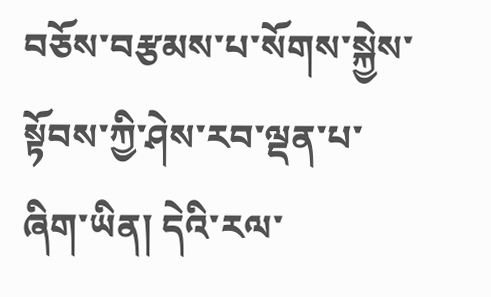བཅོས་བརྩམས་པ་སོགས་སྐྱེས་སྟོབས་ཀྱི་ཤེས་རབ་ལྡན་པ་ཞིག་ཡིན། དེའི་རལ་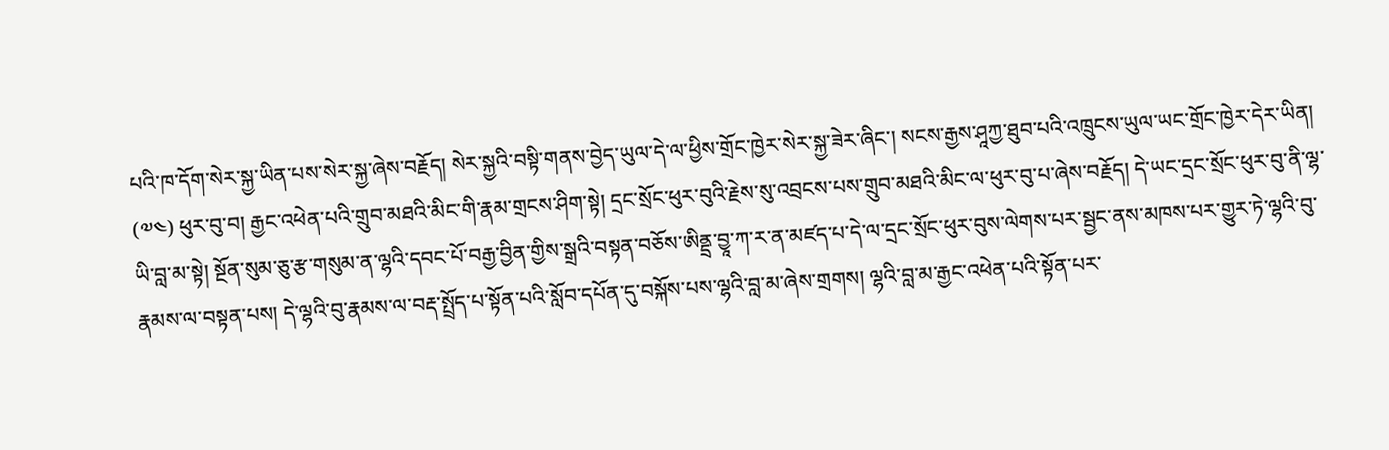པའི་ཁ་དོག་སེར་སྐྱ་ཡིན་པས་སེར་སྐྱ་ཞེས་བརྗོད། སེར་སྐྱའི་བསྟི་གནས་བྱེད་ཡུལ་དེ་ལ་ཕྱིས་གྲོང་ཁྱེར་སེར་སྐྱ་ཟེར་ཞིང་། སངས་རྒྱས་ཤཱཀྱ་ཐུབ་པའི་འཁྲུངས་ཡུལ་ཡང་གྲོང་ཁྱེར་དེར་ཡིན།
(༧༤) ཕུར་བུ་བ། རྒྱང་འཕེན་པའི་གྲུབ་མཐའི་མིང་གི་རྣམ་གྲངས་ཤིག་སྟེ། དྲང་སྲོང་ཕུར་བུའི་རྗེས་སུ་འབྲངས་པས་གྲུབ་མཐའི་མིང་ལ་ཕུར་བུ་པ་ཞེས་བརྗོད། དེ་ཡང་དྲང་སྲོང་ཕུར་བུ་ནི་ལྷ་ཡི་བླ་མ་སྟེ། སྔོན་སུམ་ཅུ་རྩ་གསུམ་ན་ལྷའི་དབང་པོ་བརྒྱ་བྱིན་གྱིས་སྒྲའི་བསྟན་བཅོས་ཨིནྡྲ་བྱཱ་ཀ་ར་ན་མཛད་པ་དེ་ལ་དྲང་སྲོང་ཕུར་བུས་ལེགས་པར་སྦྱང་ནས་མཁས་པར་གྱུར་ཏེ་ལྷའི་བུ་རྣམས་ལ་བསྟན་པས། དེ་ལྷའི་བུ་རྣམས་ལ་བརྡ་སྤྲོད་པ་སྟོན་པའི་སློབ་དཔོན་དུ་བསྐོས་པས་ལྷའི་བླ་མ་ཞེས་གྲགས། ལྷའི་བླ་མ་རྒྱང་འཕེན་པའི་སྟོན་པར་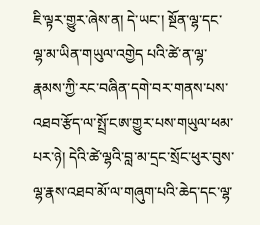ཇི་ལྟར་གྱུར་ཞེས་ན། དེ་ཡང་། སྔོན་ལྷ་དང་ལྷ་མ་ཡིན་གཡུལ་འགྱེད པའི་ཚེ་ན་ལྷ་རྣམས་ཀྱི་རང་བཞིན་དགེ་བར་གནས་པས་འཐབ་རྩོད་ལ་སྤྲོ་ངཨ་གྱུར་པས་གཡུལ་ཕམ་པར་ཉེ། དེའི་ཚེ་ལྷའི་བླ་མ་དྲང་སྲོང་ཕུར་བུས་ལྷ་རྣས་འཐབ་མོ་ལ་གཞུག་པའི་ཆེད་དང་ལྷ་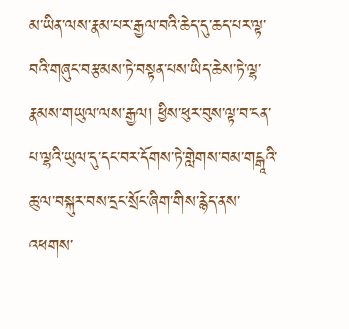མ་ཡིན་ལས་རྣམ་པར་རྒྱལ་བའི་ཆེད་དུ་ཆད་པར་ལྟ་བའི་གཞུང་བརྩམས་ཏེ་བསྟན་པས་ཡིད་ཆེས་ཏེ་ལྷ་རྣམས་གཡུལ་ལས་རྒྱལ། ཕྱིས་ཕུར་བུས་ལྟ་བ་ངན་པ་ལྷའི་ཡུལ་དུ་དང་བར་དོགས་ཏེ་གླེགས་བམ་གངྒཱའི་ཆུ་ལ་བསྐུར་བས་དྲང་སྲོང་ཞིག་གིས་རྙེད་ནས་འཕགས་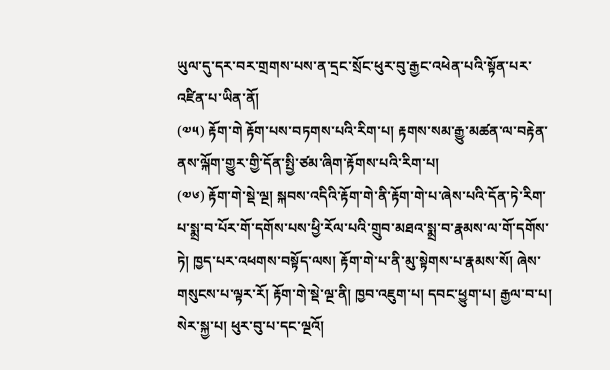ཡུལ་དུ་དཪ་བར་གྲགས་པས་ན་དྲང་སྲོང་ཕུར་བུ་རྒྱང་འཕེན་པའི་སྟོན་པར་འཛིན་པ་ཡིན་ནོ།
(༧༥) རྟོག་གེ རྟོག་པས་བཏགས་པའི་རིག་པ། རྟགས་སམ་རྒྱུ་མཚན་ལ་བརྟེན་ནས་ལྐོག་གྱུར་གྱི་དོན་སྤྱི་ཙམ་ཞིག་རྟོགས་པའི་རིག་པ།
(༧༦) རྟོག་གེ་སྡེ་ལྔ། སྐབས་འདིའི་རྟོག་གེ་ནི་རྟོག་གེ་པ་ཞེས་པའི་དོན་ཏེ་རིག་པ་སྨྲ་བ་པོར་གོ་དགོས་པས་ཕྱི་རོལ་པའི་གྲུབ་མཐའ་སྨྲ་བ་རྣམས་ལ་གོ་དགོས་ཏེ། ཁྱད་པར་འཕགས་བསྟོད་ལས། རྟོག་གེ་པ་ནི་མུ་སྟེགས་པ་རྣམས་སོ། ཞེས་གསུངས་པ་ལྟར་རོ། རྟོག་གེ་སྡེ་ལྔ་ནི། ཁྱབ་འཇུག་པ། དབང་ཕྱུག་པ། རྒྱལ་བ་པ། སེར་སྐྱ་པ། ཕུར་བུ་པ་དང་ལྔའོ།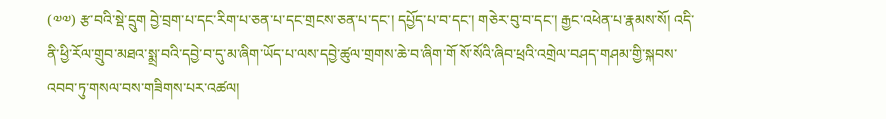(༧༧) རྩ་བའི་སྡེ་དྲུག བྱེ་བྲག་པ་དང་རིག་པ་ཅན་པ་དང་གྲངས་ཅན་པ་དང་། དཔྱོད་པ་བ་དང་། གཅེར་བུ་བ་དང་། རྒྱང་འཕེན་པ་རྣམས་སོ། འདི་ནི་ཕྱི་རོལ་གྲུབ་མཐའ་སྨྲ་བའི་དབྱེ་བ་དུ་མ་ཞིག་ཡོད་པ་ལས་དབྱེ་ཚུལ་གྲགས་ཆེ་བ་ཞིག་གོ སོ་སོའི་ཞིབ་ཕྲའི་འགྲེལ་བཤད་གཤམ་གྱི་སྐབས་འབབ་ཏུ་གསལ་བས་གཟིགས་པར་འཚལ།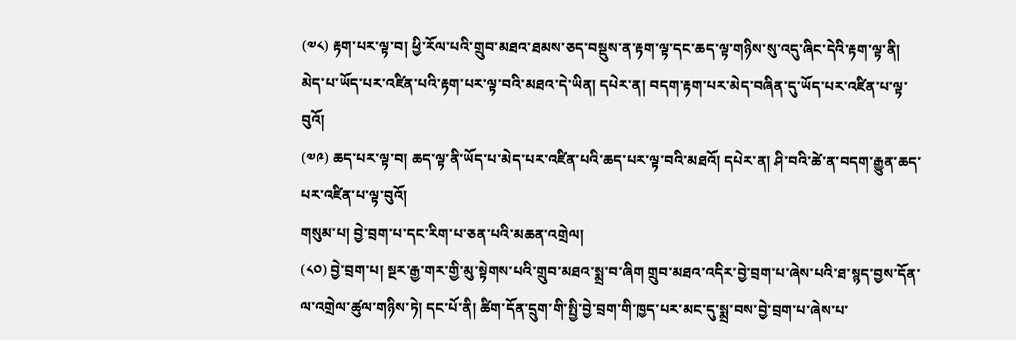(༧༨) རྟག་པར་ལྟ་བ། ཕྱི་རོལ་པའི་གྲུབ་མཐའ་ཐམས་ཅད་བསྡུས་ན་རྟག་ལྟ་དང་ཆད་ལྟ་གཉིས་སུ་འདུ་ཞིང་དེའི་རྟག་ལྟ་ནི། མེད་པ་ཡོད་པར་འཛིན་པའི་རྟག་པར་ལྟ་བའི་མཐའ་དེ་ཡིན། དཔེར་ན། བདག་རྟག་པར་མེད་བཞིན་དུ་ཡོད་པར་འཛིན་པ་ལྟ་བུའོ།
(༧༩) ཆད་པར་ལྟ་བ། ཆད་ལྟ་ནི་ཡོད་པ་མེད་པར་འཛིན་པའི་ཆད་པར་ལྟ་བའི་མཐའོ། དཔེར་ན། ཤི་བའི་ཚེ་ན་བདག་རྒྱུན་ཆད་པར་འཛིན་པ་ལྟ་བུའོ།
གསུམ་པ། བྱེ་བྲག་པ་དང་རིག་པ་ཅན་པའི་མཆན་འགྲེལ།
(༨༠) བྱེ་བྲག་པ། སྔར་རྒྱ་གར་གྱི་མུ་སྟེགས་པའི་གྲུབ་མཐའ་སྨྲ་བ་ཞིག གྲུབ་མཐའ་འདིར་བྱེ་བྲག་པ་ཞེས་པའི་ཐ་སྙད་བྱས་དོན་ལ་འགྲེལ་ཚུལ་གཉིས་ཏེ། དང་པོ་ནི། ཚིག་དོན་དྲུག་གི་སྤྱི་བྱེ་བྲག་གི་ཁྱད་པར་མང་དུ་སྨྲ་བས་བྱེ་བྲག་པ་ཞེས་པ་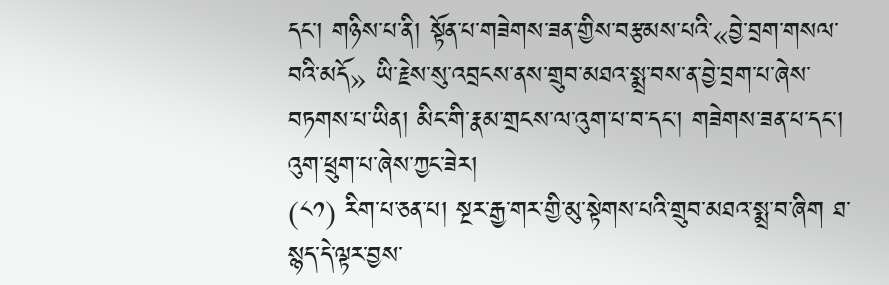དང་། གཉིས་པ་ནི། སྟོན་པ་གཟེགས་ཟན་གྱིས་བརྩམས་པའི་«བྱེ་བྲག་གསལ་བའི་མདོ» ཡི་རྗེས་སུ་འབྲངས་ནས་གྲུབ་མཐའ་སྨྲ་བས་ན་བྱེ་བྲག་པ་ཞེས་བཏགས་པ་ཡིན། མིང་གི་རྣམ་གྲངས་ལ་འུག་པ་བ་དང་། གཟེགས་ཟན་པ་དང་། འུག་ཕྲུག་པ་ཞེས་ཀྱང་ཟེར།
(༨༡) རིག་པ་ཅན་པ། སྔར་རྒྱ་གར་གྱི་མུ་སྟེགས་པའི་གྲུབ་མཐའ་སྨྲ་བ་ཞིག ཐ་སྙད་དེ་ལྟར་བྱས་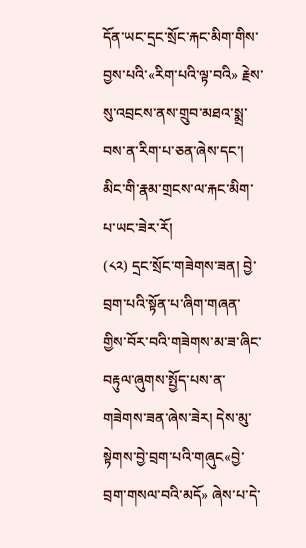དོན་ཡང་དྲང་སྲོང་རྐང་མིག་གིས་བྱས་པའི་«རིག་པའི་ལྟ་བའི» རྗེས་སུ་འབྲངས་ནས་གྲུབ་མཐའ་སྨྲ་བས་ན་རིག་པ་ཅན་ཞེས་དང་། མིང་གི་རྣམ་གྲངས་ལ་རྐང་མིག་པ་ཡང་ཟེར་རོ།
(༨༢) དྲང་སྲོང་གཟེགས་ཟན། བྱེ་བྲག་པའི་སྟོན་པ་ཞིག་གཞན་གྱིས་བོར་བའི་གཟེགས་མ་ཟ་ཞིང་བརྟུལ་ཞུགས་སྤྱོད་པས་ན་གཟེགས་ཟན་ཞེས་ཟེར། དེས་མུ་སྟེགས་བྱེ་བྲག་པའི་གཞུང«བྱེ་བྲག་གསལ་བའི་མདོ» ཞེས་པ་དེ་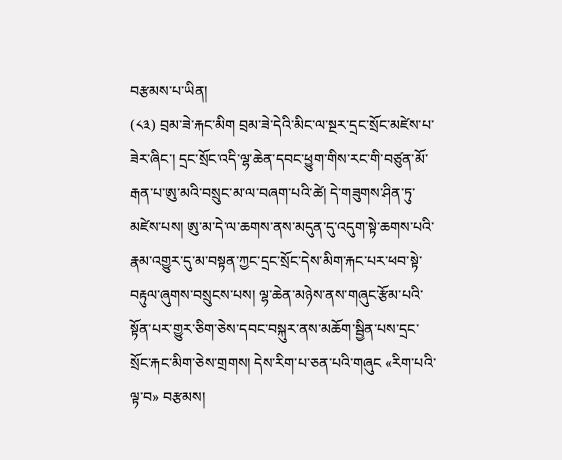བརྩམས་པ་ཡིན།
(༨༣) བྲམ་ཟེ་རྐང་མིག བྲམ་ཟེ་དེའི་མིང་ལ་སྔར་དྲང་སྲོང་མཛེས་པ་ཟེར་ཞིང་། དྲང་སྲོང་འདི་ལྷ་ཆེན་དབང་ཕྱུག་གིས་རང་གི་བཙུན་མོ་རྒན་པ་ཨུ་མའི་བསྲུང་མ་ལ་བཞག་པའི་ཚེ། དེ་གཟུགས་ཤིན་ཏུ་མཛེས་པས། ཨུ་མ་དེ་ལ་ཆགས་ནས་མདུན་དུ་འདུག་སྟེ་ཆགས་པའི་རྣམ་འགྱུར་དུ་མ་བསྟན་ཀྱང་དྲང་སྲོང་དེས་མིག་རྐང་པར་ཕབ་སྟེ་བརྟུལ་ཞུགས་བསྲུངས་པས། ལྷ་ཆེན་མཉེས་ནས་གཞུང་རྩོམ་པའི་སྟོན་པར་གྱུར་ཅིག་ཅེས་དབང་བསྐུར་ནས་མཆོག་སྦྱིན་པས་དྲང་སྲོང་རྐང་མིག་ཅེས་གྲགས། དེས་རིག་པ་ཅན་པའི་གཞུང «རིག་པའི་ལྟ་བ» བརྩམས།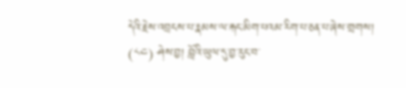དེའི་རྗེས་འབྲངས་པ་རྣམས་ལ་རྐང་མིག་པའམ་རིག་པ་ཅན་པ་ཞེས་གྲགས།
(༨༤) ཤེས་བྱ། བློའི་ཡུལ་དུ་བྱ་རུང་བ་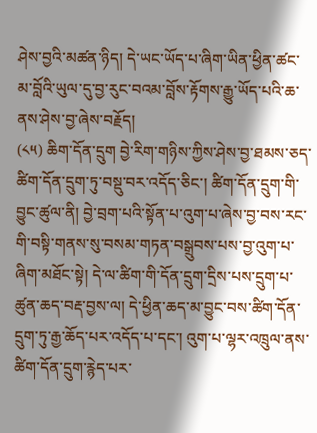ཤེས་བྱའི་མཚན་ཉིད། དེ་ཡང་ཡོད་པ་ཞིག་ཡིན་ཕྱིན་ཚང་མ་བློའི་ཡུལ་དུ་བྱ་རུང་བའམ་བློས་རྟོགས་རྒྱུ་ཡོད་པའི་ཆ་ནས་ཤེས་བྱ་ཞེས་བརྗོད།
(༨༥) ཆིག་དོན་དྲུག བྱེ་རིག་གཉིས་ཀྱིས་ཤེས་བྱ་ཐམས་ཅད་ཚིག་དོན་དྲུག་ཏུ་བསྡུ་བར་འདོད་ཅིང་། ཚིག་དོན་དྲུག་གི་བྱུང་ཚུལ་ནི། བྱེ་བྲག་པའི་སྟོན་པ་འུག་པ་ཞེས་བྱ་བས་རང་གི་བསྟི་གནས་སུ་བསམ་གཏན་བསྒྲུབས་པས་བྱ་འུག་པ་ཞིག་མཐོང་སྟེ། དེ་ལ་ཚིག་གི་དོན་དྲུག་དྲིས་པས་དྲུག་པ་ཚུན་ཆད་བརྡ་བྱས་ལ། དེ་ཕྱིན་ཆད་མ་བྱུང་བས་ཚིག་དོན་དྲུག་ཏུ་རྒྱ་ཆོད་པར་འདོད་པ་དང་། འུག་པ་ལྷར་འཁྲུལ་ནས་ཚིག་དོན་དྲུག་རྙེད་པར་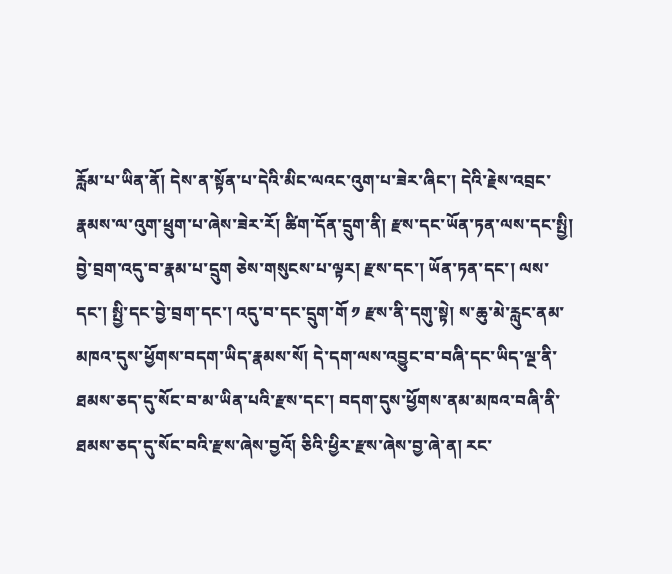རློམ་པ་ཡིན་ནོ། དེས་ན་སྟོན་པ་དེའི་མིང་ལའང་འུག་པ་ཟེར་ཞིང་། དེའི་རྗེས་འབྲང་རྣམས་ལ་འུག་ཕྲུག་པ་ཞེས་ཟེར་རོ། ཚིག་དོན་དྲུག་ནི། རྫས་དང་ཡོན་ཏན་ལས་དང་སྤྱི། བྱེ་བྲག་འདུ་བ་རྣམ་པ་དྲུག ཅེས་གསུངས་པ་ལྟར། རྫས་དང་། ཡོན་ཏན་དང་། ལས་དང་། སྤྱི་དང་བྱེ་བྲག་དང་། འདུ་བ་དང་དྲུག་གོ ༡ རྫས་ནི་དགུ་སྟེ། ས་ཆུ་མེ་རླུང་ནམ་མཁའ་དུས་ཕྱོགས་བདག་ཡིད་རྣམས་སོ། དེ་དག་ལས་འབྱུང་བ་བཞི་དང་ཡིད་ལྔ་ནི་ཐམས་ཅད་དུ་སོང་བ་མ་ཡིན་པའི་རྫས་དང་། བདག་དུས་ཕྱོགས་ནམ་མཁའ་བཞི་ནི་ཐམས་ཅད་དུ་སོང་བའི་རྫས་ཞེས་བྱའོ། ཅིའི་ཕྱིར་རྫས་ཞེས་བྱ་ཞེ་ན། རང་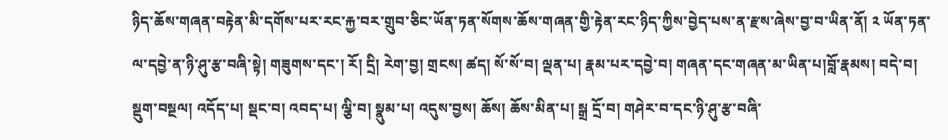ཉིད་ཆོས་གཞན་བརྟེན་མི་དགོས་པར་རང་རྐྱ་བར་གྲུབ་ཅིང་ཡོན་ཏན་སོགས་ཆོས་གཞན་གྱི་རྟེན་རང་ཉིད་ཀྱིས་བྱེད་པས་ན་རྫས་ཞེས་བྱ་བ་ཡིན་ནོ། ༢ ཡོན་ཏན་ལ་དབྱེ་ན་ཉི་ཤུ་རྩ་བཞི་སྟེ། གཟུགས་དང་། རོ། དྲི། རེག་བྱ། གྲངས། ཚད། སོ་སོ་བ། ལྡན་པ། རྣམ་པར་དབྱེ་བ། གཞན་དང་གཞན་མ་ཡིན་པ།བློ་རྣམས། བདེ་བ། སྡུག་བསྔལ། འདོད་པ། སྡང་བ། འབད་པ། ལྕི་བ། སྣུམ་པ། འདུས་བྱས། ཆོས། ཆོས་མིན་པ། སྒྲ དྲོ་བ། གཤེར་བ་དང་ཉི་ཤུ་རྩ་བཞི་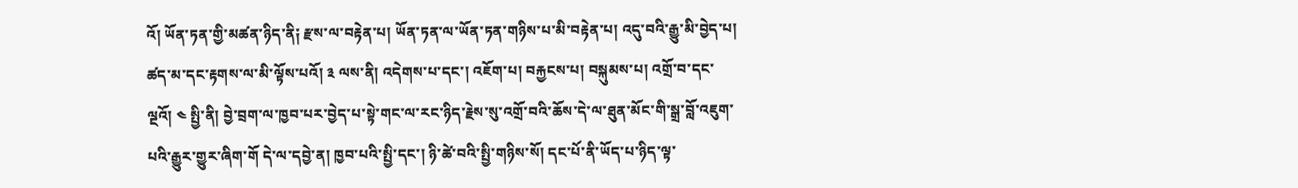འོ། ཡོན་ཏན་གྱི་མཚན་ཉིད་ནི༏ རྫས་ལ་བརྟེན་པ། ཡོན་ཏན་ལ་ཡོན་ཏན་གཉིས་པ་མི་བརྟེན་པ། འདུ་བའི་རྒྱུ་མི་བྱེད་པ། ཚད་མ་དང་རྟགས་ལ་མི་ལྟོས་པའོ། ༣ ལས་ནི། འདེགས་པ་དང་། འཇོག་པ། བརྐྱངས་པ། བསྐུམས་པ། འགྲོ་བ་དང་ལྔའོ། ༤ སྤྱི་ནི། བྱེ་བྲག་ལ་ཁྱབ་པར་བྱེད་པ་སྟེ་གང་ལ་རང་ཉིད་རྗེས་སུ་འགྲོ་བའི་ཆོས་དེ་ལ་ཐུན་མོང་གི་སྒྲ་བློ་འཇུག་པའི་རྒྱུར་གྱུར་ཞིག་གོ དེ་ལ་དབྱེ་ན། ཁྱབ་པའི་སྤྱི་དང་། ཉི་ཚེ་བའི་སྤྱི་གཉིས་སོ། དང་པོ་ནི་ཡོད་པ་ཉིད་ལྟ་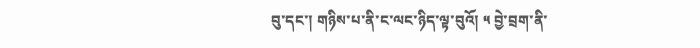བུ་དང་། གཉིས་པ་ནི་ང་ལང་ཉིད་ལྟ་བུའོ། ༥ བྱེ་བྲག་ནི་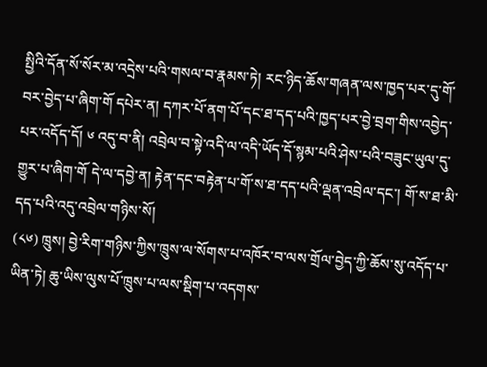སྤྱིའི་དོན་སོ་སོར་མ་འདྲེས་པའི་གསལ་བ་རྣམས་ཏེ། རང་ཉིད་ཆོས་གཞན་ལས་ཁྱད་པར་དུ་གོ་བར་བྱེད་པ་ཞིག་གོ དཔེར་ན། དཀར་པོ་ནག་པོ་དང་ཐ་དད་པའི་ཁྱད་པར་བྱེ་བྲག་གིས་འབྱེད་པར་འདོད་དོ། ༦ འདུ་བ་ནི། འབྲེལ་བ་སྟེ་འདི་ལ་འདི་ཡོད་དོ་སྙམ་པའི་ཤེས་པའི་བཟུང་ཡུལ་དུ་གྱུར་པ་ཞིག་གོ དེ་ལ་དབྱེ་ན། རྟེན་དང་བརྟེན་པ་གོ་ས་ཐ་དད་པའི་ལྡན་འབྲེལ་དང་། གོ་ས་ཐ་མི་དད་པའི་འདུ་འབྲེལ་གཉིས་སོ།
(༨༦) ཁྲུས། བྱེ་རིག་གཉིས་ཀྱིས་ཁྲུས་ལ་སོགས་པ་འཁོར་བ་ལས་གྲོལ་བྱེད་ཀྱི་ཆོས་སུ་འདོད་པ་ཡིན་ཏེ། ཆུ་ཡིས་ལུས་པོ་ཁྲུས་པ་ལས་སྡིག་པ་འདགས་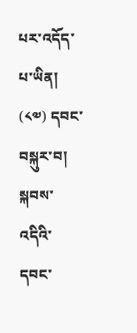པར་འདོད་པ་ཡིན།
(༨༧) དབང་བསྐུར་བ། སྐབས་འདིའི་དབང་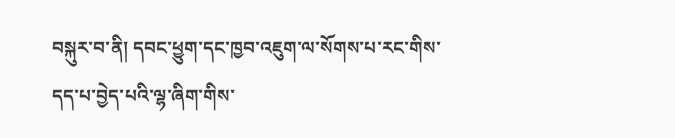བསྐུར་བ་ནི། དབང་ཕྱུག་དང་ཁྱབ་འཇུག་ལ་སོགས་པ་རང་གིས་དད་པ་བྱེད་པའི་ལྷ་ཞིག་གིས་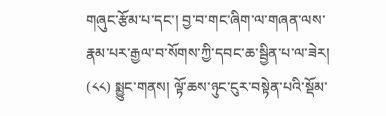གཞུང་རྩོམ་པ་དང་། བྱ་བ་གང་ཞིག་ལ་གཞན་ལས་རྣམ་པར་རྒྱལ་བ་སོགས་ཀྱི་དབང་ཆ་སྦྱིན་པ་ལ་ཟེར།
(༨༨) སྨྱུང་གནས། ལྟོ་ཆས་ཉུང་ངུར་བསྟེན་པའི་སྡོམ་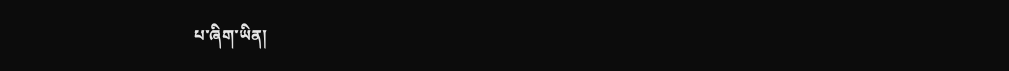པ་ཞིག་ཡིན།